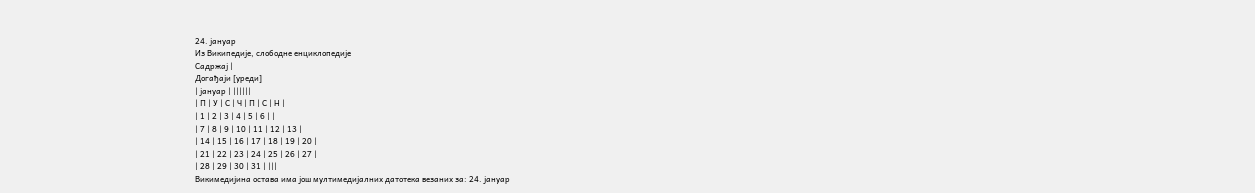24. јануар
Из Википедије, слободне енциклопедије
Садржај |
Догађаји [уреди]
| јануар | ||||||
| П | У | С | Ч | П | С | Н |
| 1 | 2 | 3 | 4 | 5 | 6 | |
| 7 | 8 | 9 | 10 | 11 | 12 | 13 |
| 14 | 15 | 16 | 17 | 18 | 19 | 20 |
| 21 | 22 | 23 | 24 | 25 | 26 | 27 |
| 28 | 29 | 30 | 31 | |||
Викимедијина остава има још мултимедијалних датотека везаних за: 24. јануар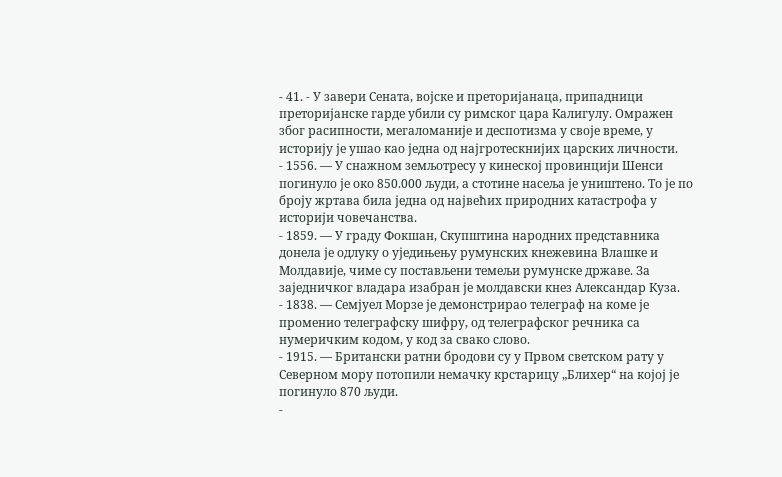- 41. - У завери Сената, војске и преторијанаца, припадници преторијанске гарде убили су римског цара Калигулу. Омражен због расипности, мегаломаније и деспотизма у своје време, у историју је ушао као једна од најгротескнијих царских личности.
- 1556. — У снажном земљотресу у кинеској провинцији Шенси погинуло је око 850.000 људи, а стотине насеља је уништено. То је по броју жртава била једна од највећих природних катастрофа у историји човечанства.
- 1859. — У граду Фокшан, Скупштина народних представника донела је одлуку о уједињењу румунских кнежевина Влашке и Молдавије, чиме су постављени темељи румунске државе. За заједничког владара изабран је молдавски кнез Александар Куза.
- 1838. — Семјуел Морзе је демонстрирао телеграф на коме је променио телеграфску шифру, од телеграфског речника са нумеричким кодом, у код за свако слово.
- 1915. — Британски ратни бродови су у Првом светском рату у Северном мору потопили немачку крстарицу „Блихер“ на којој је погинуло 870 људи.
-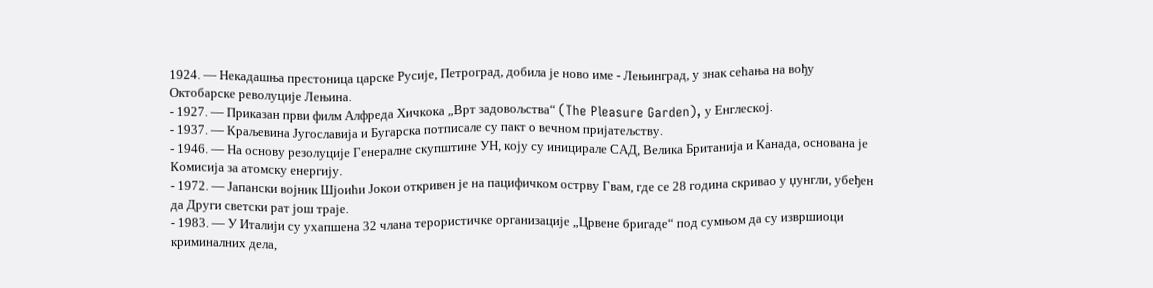1924. — Некадашња престоница царске Русије, Петроград, добила је ново име - Лењинград, у знак сећања на вођу Октобарске револуције Лењина.
- 1927. — Приказан први филм Алфреда Хичкока „Врт задовољства“ (The Pleasure Garden), у Енглеској.
- 1937. — Краљевина Југославија и Бугарска потписале су пакт о вечном пријатељству.
- 1946. — На основу резолуције Генералне скупштине УН, коју су иницирале САД, Велика Британија и Канада, основана је Комисија за атомску енергију.
- 1972. — Јапански војник Шјоићи Јокои откривен је на пацифичком острву Гвам, где се 28 година скривао у џунгли, убеђен да Други светски рат још траје.
- 1983. — У Италији су ухапшена 32 члана терористичке организације „Црвене бригаде“ под сумњом да су извршиоци криминалних дела,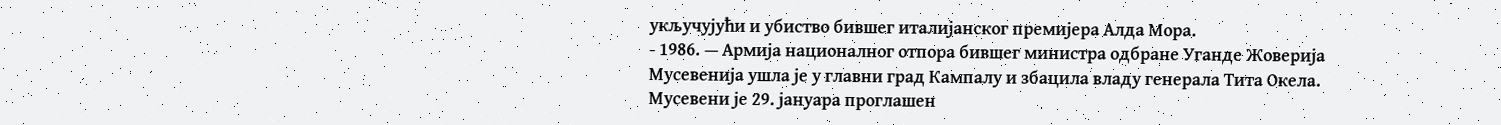укључујући и убиство бившег италијанског премијера Алда Мора.
- 1986. — Армија националног отпора бившег министра одбране Уганде Жоверија Мусевенија ушла је у главни град Кампалу и збацила владу генерала Тита Окела. Мусевени је 29. јануара проглашен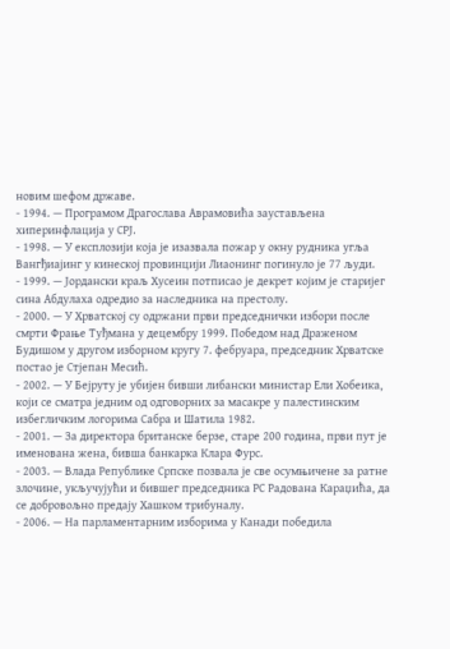новим шефом државе.
- 1994. — Програмом Драгослава Аврамовића заустављена хиперинфлација у СРЈ.
- 1998. — У експлозији која је изазвала пожар у окну рудника угља Вангђиајинг у кинеској провинцији Лиаонинг погинуло је 77 људи.
- 1999. — Јордански краљ Хусеин потписао је декрет којим је старијег сина Абдулаха одредио за наследника на престолу.
- 2000. — У Хрватској су одржани први председнички избори после смрти Фрање Туђмана у децембру 1999. Победом над Драженом Будишом у другом изборном кругу 7. фебруара, председник Хрватске постао је Стјепан Месић.
- 2002. — У Бејруту је убијен бивши либански министар Ели Хобеика, који се сматра једним од одговорних за масакре у палестинским избегличким логорима Сабра и Шатила 1982.
- 2001. — За директора британске берзе, старе 200 година, први пут је именована жена, бивша банкарка Клара Фурс.
- 2003. — Влада Републике Српске позвала је све осумњичене за ратне злочине, укључујући и бившег председника РС Радована Караџића, да се добровољно предају Хашком трибуналу.
- 2006. — На парламентарним изборима у Канади победила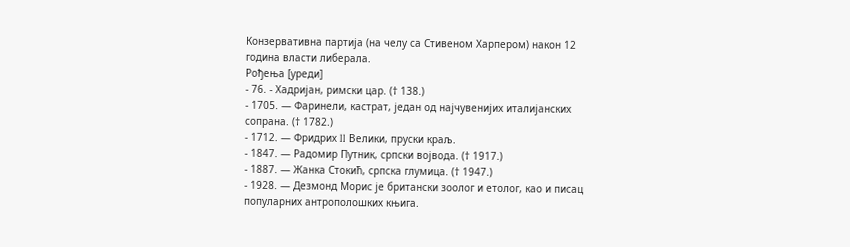Конзервативна партија (на челу са Стивеном Харпером) након 12 година власти либерала.
Рођења [уреди]
- 76. - Хадријан, римски цар. († 138.)
- 1705. — Фаринели, кастрат, један од најчувенијих италијанских сопрана. († 1782.)
- 1712. — Фридрих II Велики, пруски краљ.
- 1847. — Радомир Путник, српски војвода. († 1917.)
- 1887. — Жанка Стокић, српска глумица. († 1947.)
- 1928. — Дезмонд Морис је британски зоолог и етолог, као и писац популарних антрополошких књига.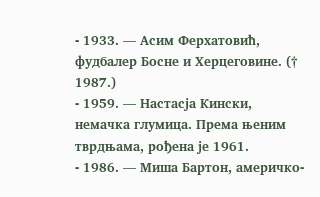- 1933. — Асим Ферхатовић, фудбалер Босне и Херцеговине. († 1987.)
- 1959. — Настасја Кински, немачка глумица. Према њеним тврдњама, рођена је 1961.
- 1986. — Миша Бартон, америчко-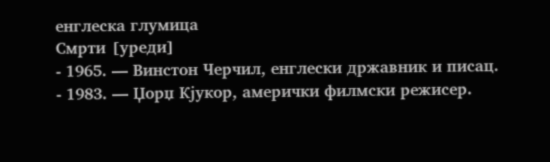енглеска глумица
Смрти [уреди]
- 1965. — Винстон Черчил, енглески државник и писац.
- 1983. — Џорџ Кјукор, амерички филмски режисер.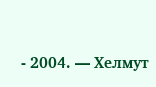- 2004. — Хелмут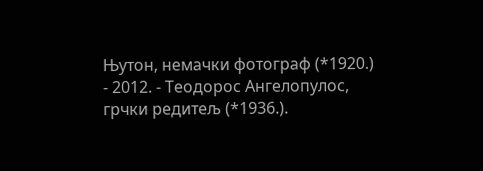Њутон, немачки фотограф (*1920.)
- 2012. - Теодорос Ангелопулос, грчки редитељ (*1936.).